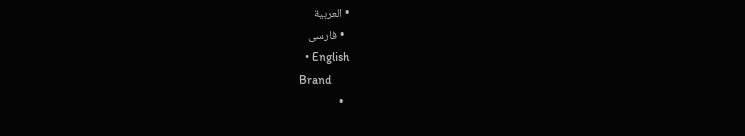• العربية
  • فارسی
  • English
Brand
  •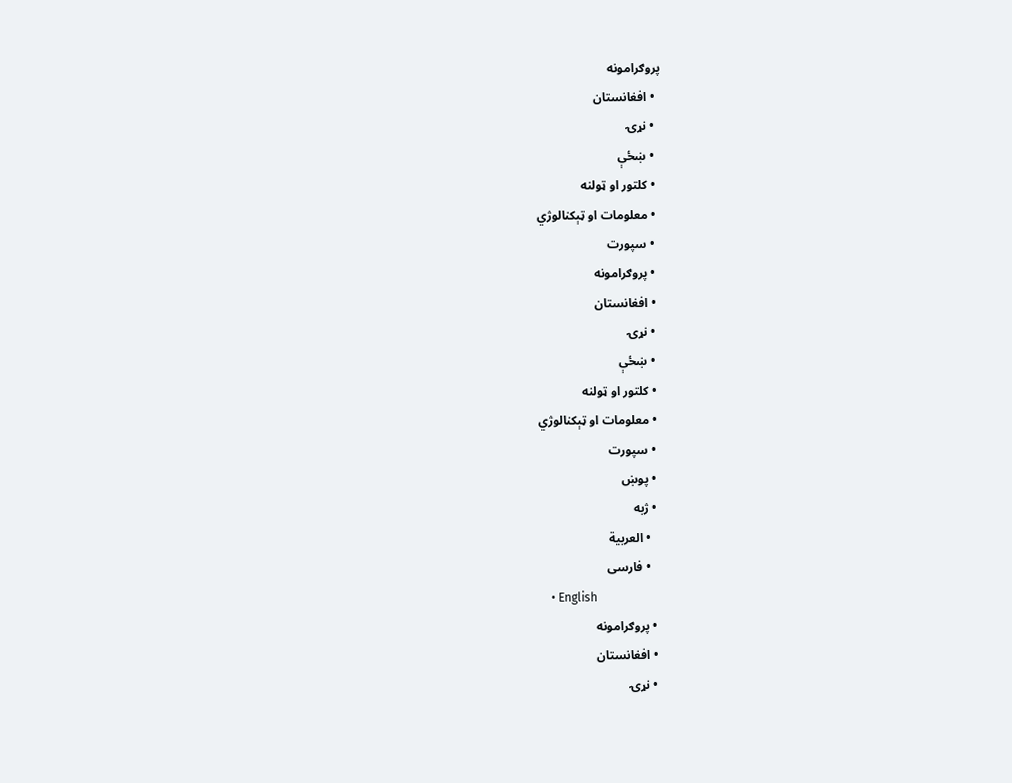پروګرامونه
  • افغانستان
  • نړۍ
  • ښځې
  • کلتور او ټولنه
  • معلومات او ټېکنالوژي
  • سپورت
  • پروګرامونه
  • افغانستان
  • نړۍ
  • ښځې
  • کلتور او ټولنه
  • معلومات او ټېکنالوژي
  • سپورت
  • پوښ
  • ژبه
    • العربية
    • فارسی
    • English
  • پروګرامونه
  • افغانستان
  • نړۍ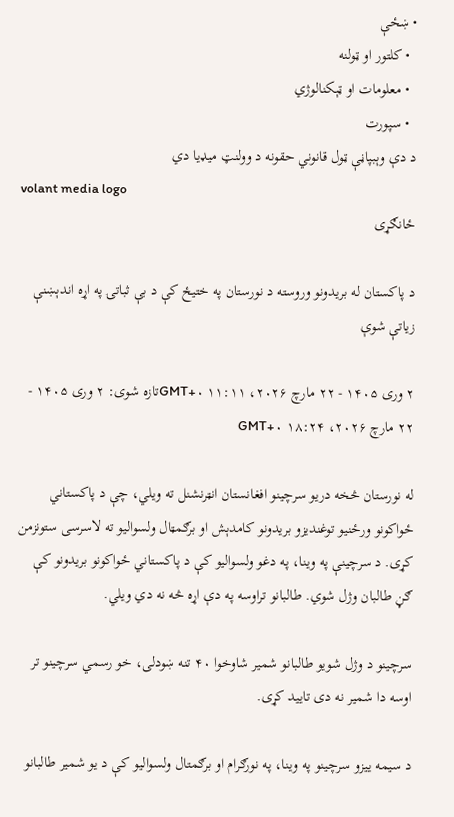• ښځې
  • کلتور او ټولنه
  • معلومات او ټېکنالوژي
  • سپورت
د دې وېبپاڼې ټول قانوني حقونه د وولنټ میډیا دي
volant media logo
ځانګړی

د پاکستان له بریدونو وروسته د نورستان په ختیځ کې د بې ثباتۍ په اړه اندېښنې زیاتې شوې

۲ وری ۱۴۰۵ - ۲۲ مارچ ۲۰۲۶، ۱۱:۱۱ GMT+۰تازه شوی: ۲ وری ۱۴۰۵ - ۲۲ مارچ ۲۰۲۶، ۱۸:۲۴ GMT+۰

له نورستان څخه دریو سرچینو افغانستان انټرنشنل ته ویلي، چې د پاکستاني ځواکونو ورځنیو توغندیزو بریدونو کامدېش او برګمټال ولسوالیو ته لاسرسی ستونزمن کړی. د سرچینې په وینا، په دغو ولسوالیو کې د پاکستاني ځواکونو بریدونو کې ګڼ طالبان وژل شوي. طالبانو تراوسه په دې اړه څه نه دي ویلي.

سرچینو د وژل شویو طالبانو شمیر شاوخوا ۴۰ تنه ښودلی، خو رسمي سرچینو تر اوسه دا شمیر نه دی تایید کړی.

د سیمه ییزو سرچینو په وینا، په نورګرام او برګمتال ولسوالیو کې د یو شمیر طالبانو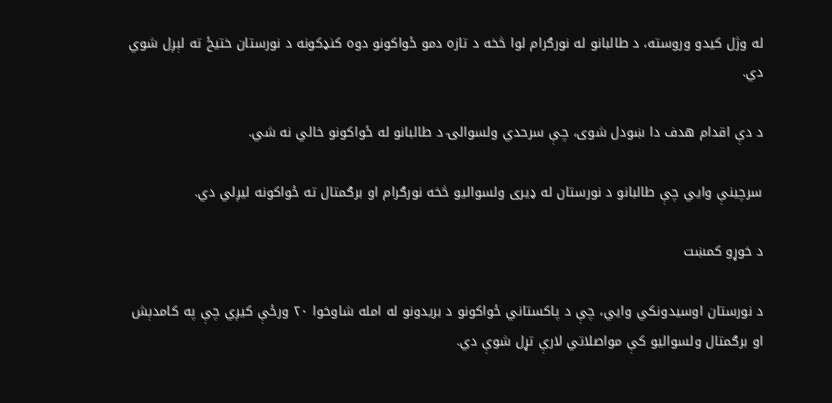له وژل کیدو وروسته، د طالبانو له نورګرام لوا څخه د تازه دمو ځواکونو دوه کنډکونه د نورستان ختیځ ته لېږل شوي دي.

د دې اقدام هدف دا ښودل شوی، چې سرحدي ولسوالۍ د طالبانو له ځواکونو خالي نه شي.

سرچینې وايي چې طالبانو د نورستان له ډیری ولسوالیو څخه نورګرام او برګمتال ته ځواکونه لیږلي دي.

د خوړو کمښت

د نورستان اوسیدونکي وايي، چې د پاکستاني ځواکونو د بریدونو له امله شاوخوا ۲۰ ورځې کیږي چې په کامدېش او برګمتال ولسوالیو کې مواصلاتي لارې تړل شوې دي.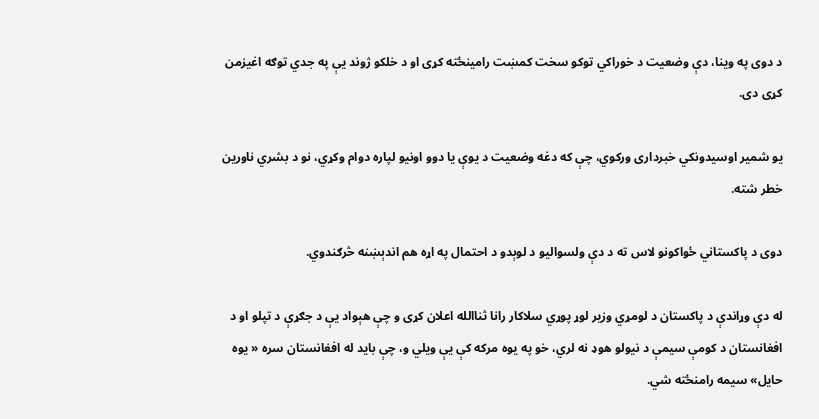د دوی په وینا، دې وضعیت د خوراکي توکو سخت کمښت رامینځته کړی او د خلکو ژوند یې په جدي توګه اغیزمن کړی دی.

یو شمیر اوسیدونکي خبرداری ورکوي، چې که دغه وضعیت د یوې یا دوو اونیو لپاره دوام وکړي، نو د بشري ناورین خطر شته.

دوی د پاکستاني ځواکونو لاس ته د دې ولسوالیو د لوېدو د احتمال په اړه هم اندېښنه څرګندوي.

له دې وړاندې د پاکستان د لومړي وزیر لوړ پوړي سلاکار رانا ثناالله اعلان کړی و چې هېواد یې د جګړې د تپلو او د افغانستان د کومې سیمې د نیولو هوډ نه لري، خو په یوه مرکه کې یې ویلي و، چې باید له افغانستان سره « یوه حایل» سیمه رامنځته شي.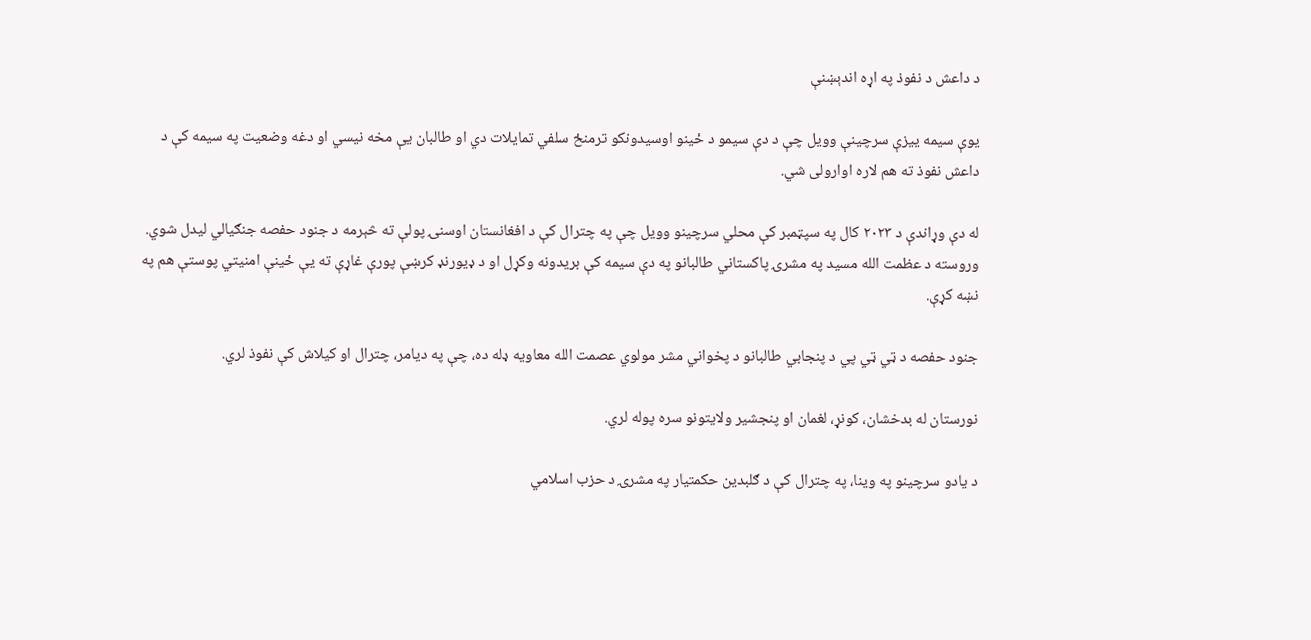د داعش د نفوذ په اړه اندېښنې

یوې سیمه ییزې سرچینې وویل چې د دې سیمو د ځینو اوسیدونکو ترمنځ سلفي تمایلات دي او طالبان یې مخه نیسي او دغه وضعیت په سیمه کې د داعش نفوذ ته هم لاره اوارولی شي.

له دې وړاندې د ۲۰۲۳ کال په سپټمبر کې محلي سرچینو وویل چې په چترال کې د افغانستان اوسنۍ پولې ته څېرمه د جنود حفصه جنګیالي لیدل شوي. وروسته د عظمت الله مسید په مشرۍ پاکستاني طالبانو په دې سیمه کې بریدونه وکړل او د ډیورنډ کرښې پورې غاړې ته یې ځینې امنیتي پوستې هم په نښه کړې.

جنود حفصه د ټي ټي پي د پنجابي طالبانو د پخواني مشر مولوي عصمت الله معاویه ډله ده، چې په دیامر، چترال او کیلاش کې نفوذ لري.

نورستان له بدخشان، کونړ، لغمان او پنجشیر ولایتونو سره پوله لري.

د یادو سرچینو په وینا، په چترال کې د ګلبدین حکمتیار په مشرۍ د حزب اسلامي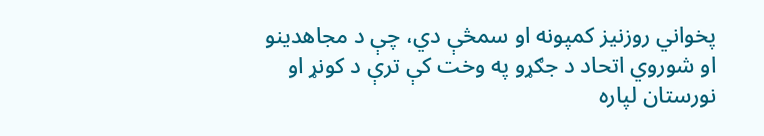پخواني روزنیز کمپونه او سمڅې دي، چې د مجاهدینو او شوروي اتحاد د جګړو په وخت کې ترې د کونړ او نورستان لپاره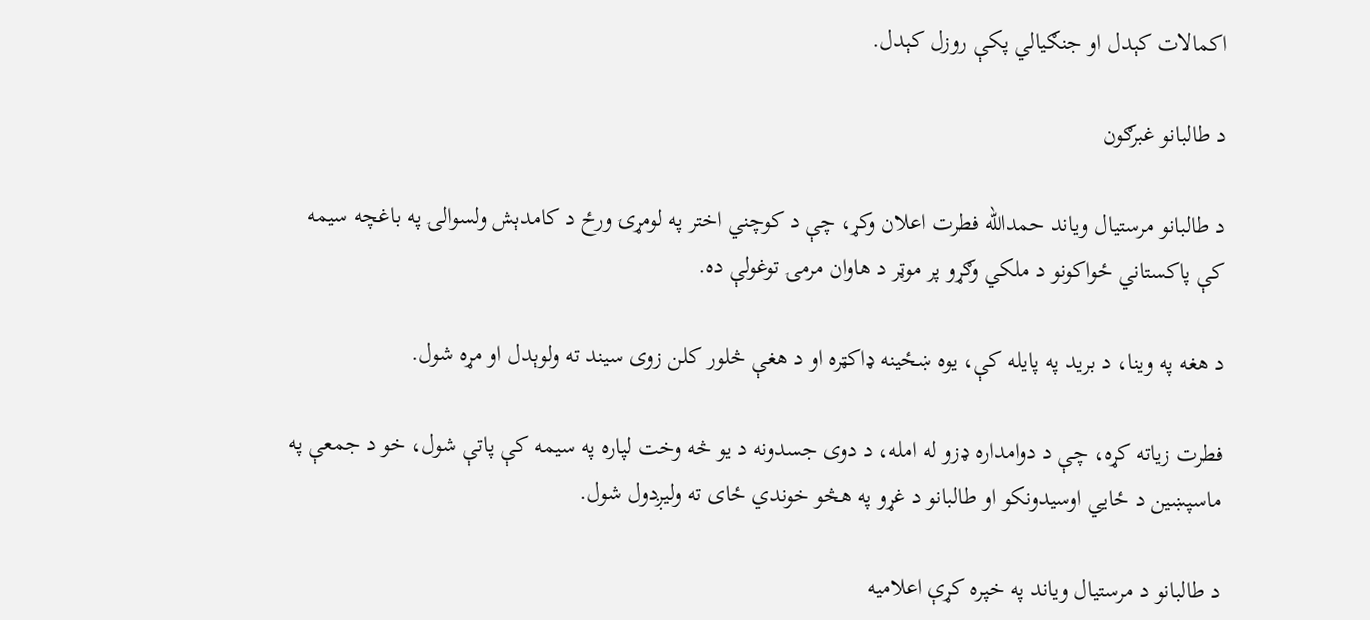اکمالات کېدل او جنګیالي پکې روزل کېدل.

د طالبانو غبرګون

د طالبانو مرستیال ویاند حمدالله فطرت اعلان وکړ، چې د کوچني اختر په لومړۍ ورځ د کامدېش ولسوالۍ په باغچه سیمه کې پاکستاني ځواکونو د ملکي وګړو پر موټر د هاوان مرمۍ توغولې ده.

د هغه په وینا، د برید په پایله کې، یوه ښځینه ډاکټره او د هغې څلور کلن زوی سیند ته ولوېدل او مړه شول.

فطرت زیاته کړه، چې د دوامداره ډزو له امله، د دوی جسدونه د یو څه وخت لپاره په سیمه کې پاتې شول، خو د جمعې په ماسپښین د ځایي اوسیدونکو او طالبانو د غړو په هڅو خوندي ځای ته ولیږدول شول.

د طالبانو د مرستیال ویاند په خپره کړې اعلامیه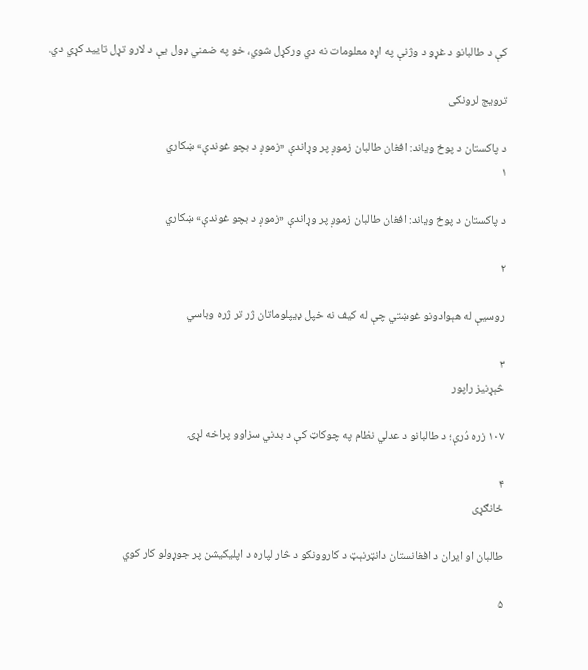کې د طالبانو د غړو د وژنې په اړه معلومات نه دي ورکړل شوي، خو په ضمني ډول یې د لارو تړل تایید کړي دي.

ترویج لرونکی

د پاکستان د پوځ ویاند: افغان طالبان زموږ پر وړاندې «زموږ د بچو غوندې» ښکاري
۱

د پاکستان د پوځ ویاند: افغان طالبان زموږ پر وړاندې «زموږ د بچو غوندې» ښکاري

۲

روسیې له هېوادونو غوښتي چې له کیف نه خپل ډیپلوماتان ژر تر ژره وباسي

۳
څېړنیز راپور

۱۰۷ زره دُرې؛ د طالبانو د عدلي نظام په چوکاټ کې د بدني سزاوو پراخه لړۍ

۴
ځانګړی

طالبان او ایران د افغانستان دانټرنېټ د کاروونکو د څار لپاره د اپلیکیشن پر جوړولو کار کوي

۵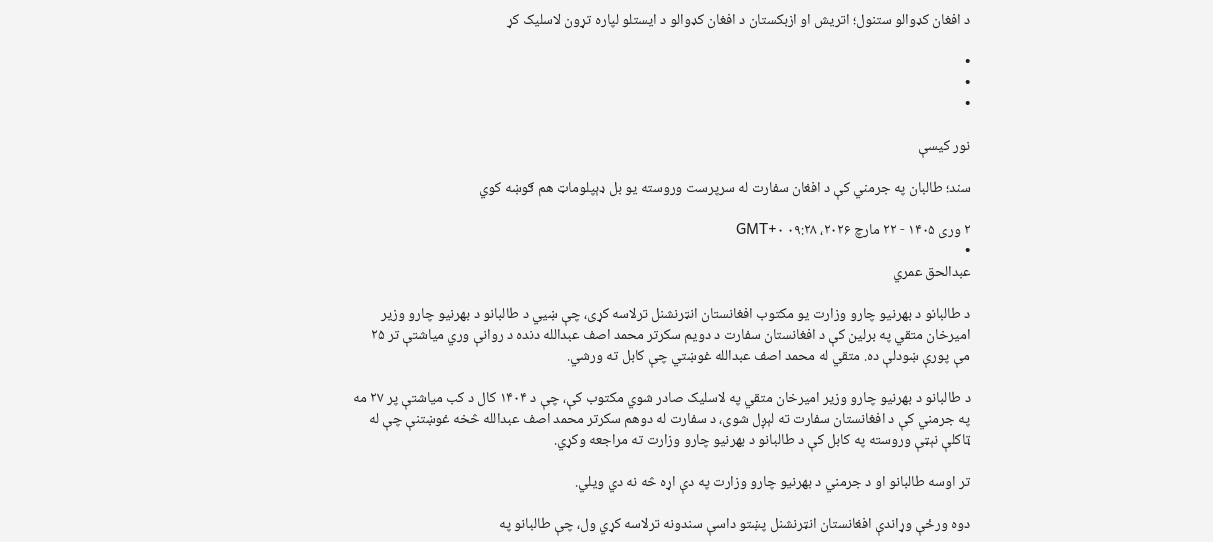د افغان کډوالو ستنول؛ اتریش او ازبکستان د افغان کډوالو د ایستلو لپاره تړون لاسلیک کړ

•
•
•

نور کیسې

سند؛ طالبان په جرمني کې د افغان سفارت له سرپرست وروسته یو بل ډېپلوماټ هم ګوښه کوي

۲ وری ۱۴۰۵ - ۲۲ مارچ ۲۰۲۶، ۰۹:۲۸ GMT+۰
•
عبدالحق عمري

د طالبانو د بهرنیو چارو وزارت یو مکتوب افغانستان انټرنشنل ترلاسه کړی، چې ښیي د طالبانو د بهرنیو چارو وزیر امیرخان متقي په برلین کې د افغانستان سفارت د دویم سکرتر محمد اصف عبدالله دنده د روانې وري میاشتې تر ۲۵ مې پورې ښودلې ده. متقي له محمد اصف عبدالله غوښتي چې کابل ته ورشي.

د طالبانو د بهرنیو چارو وزیر امیرخان متقي په لاسلیک صادر شوي مکتوب کې، چې د ۱۴۰۴ کال د کب میاشتې پر ۲۷ مه په جرمني کې د افغانستان سفارت ته لېږل شوی، د سفارت له دوهم سکرتر محمد اصف عبدالله څخه غوښتنې چې له ټاکلې نېټې وروسته په کابل کې د طالبانو د بهرنیو چارو وزارت ته مراجعه وکړي.

تر اوسه طالبانو او د جرمني د بهرنیو چارو وزارت په دې اړه څه نه دي ویلي.

دوه ورځې وړاندې افغانستان انټرنشنل پښتو داسې سندونه ترلاسه کړي ول، چې طالبانو په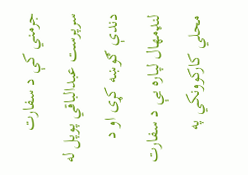جرمني کې د سفارت سرپرست عبدالباقي پوپل له دندې ګوښه کړی او د لنډمهال لپاره یې د سفارت محلي کارکوونکي په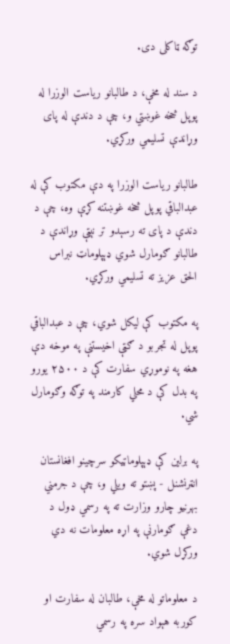توګه ټاکلی دی.

د سند له مخې، د طالبانو ریاست الوزرا له پوپل څخه غوښتي و، چې د دندې له پای وړاندې تسلیمي ورکړي.

طالبانو ریاست الوزرا په دې مکتوب کې له عبدالباقي پوپل څخه غوښتنه کړې وه، چې د دندې د پای ته رسېدو تر نېټې وړاندې د طالبانو ګومارل شوي ډېپلوماټ نبراس الحق عزیز ته تسلیمي ورکړي.

په مکتوب کې لیکل شوي، چې د عبدالباقي پوپل له تجربو د ګټې اخیستنې په موخه دې هغه په نوموړي سفارت کې د ۲۵۰۰ یورو په بدل کې د محلي کارمند په توګه وګومارل شي.

په برلین کې ډېپلوماټیکو سرچینو افغانستان انټرنشنل - پښتو ته ویلي و، چې د جرمني بهرنیو چارو وزارت ته په رسمي ډول د دغې ګومارنې په اړه معلومات نه دي ورکړل شوي.

د معلوماتو له مخې، طالبان له سفارت او کوربه هېواد سره په رسمي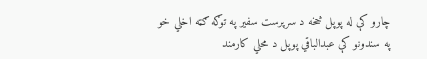چارو کې له پوپل څخه د سرپرست سفیر په توګه ګټه اخلي خو په سندونو کې عبدالباقي پوپل د محلي کارمند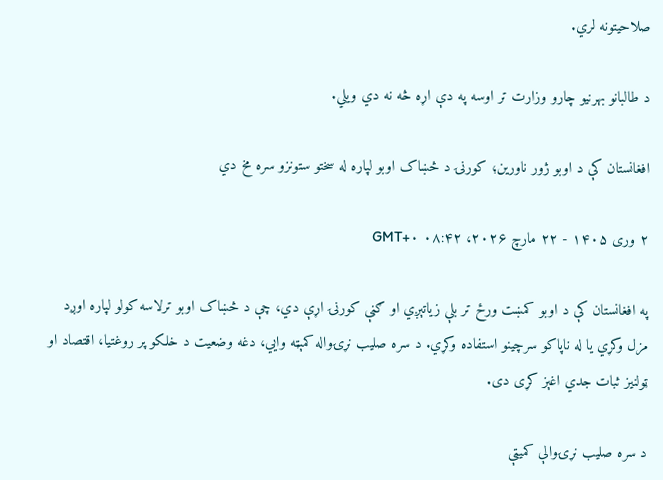صلاحیتونه لري.

د طالبانو بهرنیو چارو وزارت تر اوسه په دې اړه څه نه دي ویلي.

افغانستان کې د اوبو ژور ناورین؛ کورنۍ د څښاک اوبو لپاره له سختو ستونزو سره مخ دي

۲ وری ۱۴۰۵ - ۲۲ مارچ ۲۰۲۶، ۰۸:۴۲ GMT+۰

په افغانستان کې د اوبو کمښت ورځ تر بلې زیاتېږي او ګڼې کورنۍ اړې دي، چې د څښاک اوبو ترلاسه کولو لپاره اوږد مزل وکړي یا له ناپاکو سرچینو استفاده وکړي. د سره صلیب نړۍواله کمېټه وايي، دغه وضعیت د خلکو پر روغتیا، اقتصاد او ټولنیز ثبات جدي اغېز کړی دی.

د سره صلیب نړۍوالې کمیټې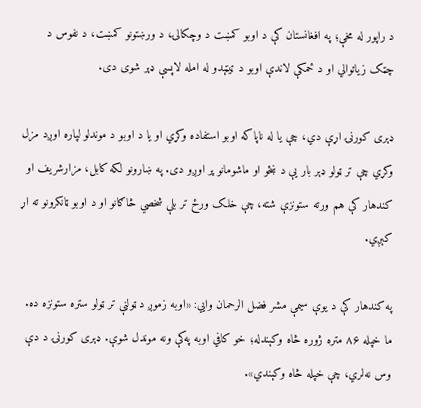د راپور له مخې؛ په افغانستان کې د اوبو کمښت د وچکالۍ، د ورښتونو کمښت، د نفوس د چټک زیاتوالي او د ځمکې لاندې اوبو د ټیټېدو له امله لاپسې ډېر شوی دی.

ډېری کورنۍ اړې دي، چې یا له ناپاکه اوبو استفاده وکړي او یا د اوبو د موندلو لپاره اوږد مزل وکړي چې تر ټولو ډېر بار یې د ښځو او ماشومانو پر اوږو دی. په ښارونو لکه کابل، مزارشریف او کندهار کې هم ورته ستونزې شته، چې خلک ورځ تر بلې شخصي څاګانو او د اوبو ټانکرونو ته اړ کېږي.

په کندهار کې د یوې سیمې مشر فضل الرحمان وايي: «اوبه زموږ د ټولنې تر ټولو ستره ستونزه ده. ما خپله ۸۶ متره ژوره څاه وکېندله؛ خو کافي اوبه په‌کې ونه موندل شوې. ډېری کورنۍ د دې وس نه‌لري، چې خپله څاه وکېندي».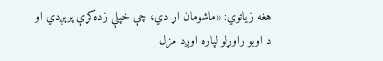هغه زیاتوي: «ماشومان اړ دي، چې خپلې زده‌کړې پرېږدي او د اوبو راوړلو لپاره اوږد مزل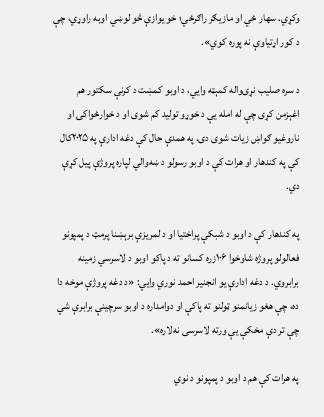وکړي. سهار ځي او مازیګر راګرځي؛ خو یوازې څو لوښي اوبه راوړي، چې د کور اړتیاوې نه پوره کوي».

د سره صلیب نړۍواله کمېټه وايي، د اوبو کمښت د کرنې سکتور هم اغېزمن کړی چې له امله یې د خوړو تولید کم شوی او د خوارځواکۍ او ناروغیو ګواښ زیات شوی دی. په همدې حال کې دغه ادارې په ۲۰۲۵کال کې په کندهار او هرات کې د اوبو رسولو د ښه‌والي لپاره پروژې پیل کړې دي.

په کندهار کې د اوبو د شبکې پراختیا او د لمریزې برېښنا پرمټ د پمپونو فعالولو پروژه شاوخوا ۱۰۶زره کسانو ته د پاکو اوبو د لاسرسي زمینه برابروي. د دغه ادارې یو انجنیر احمد نوري وايي: «د دغه پروژې موخه دا ده، چې هغو زیانمنو ټولنو ته پاکې او دوامداره د اوبو سرچینې برابرې شي چې تر دې مخکې یې ورته لاسرسی نه‌لاره».

په هرات کې هم د اوبو د پمپونو د نوي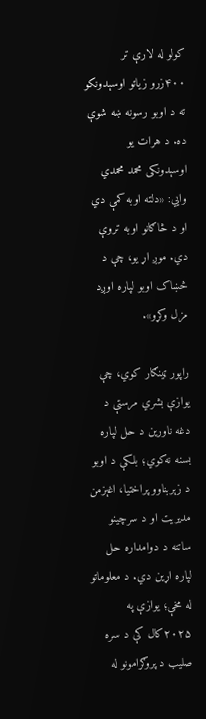کولو له لارې تر ۴۰۰زرو زیاتو اوسېدونکو ته د اوبو رسونه ښه شوې ده. د هرات یو اوسېدونکی محمد محمدي وايي: «دلته اوبه کمې دي او د څاګانو اوبه تروې دي. موږ اړ یو، چې د څښاک اوبو لپاره اوږد مزل وکړو».

راپور ټینګار کوي، چې یوازې بشري مرستې د دغه ناورین د حل لپاره بسنه نه‌کوي؛ بلکې د اوبو د زېربناوو پراختیا، اغېزمن مدیریت او د سرچینو ساتنه د دوامداره حل لپاره اړین دي. د معلوماتو له مخې؛ یوازې په ۲۰۲۵کال کې د سره صلیب د پروګرامونو له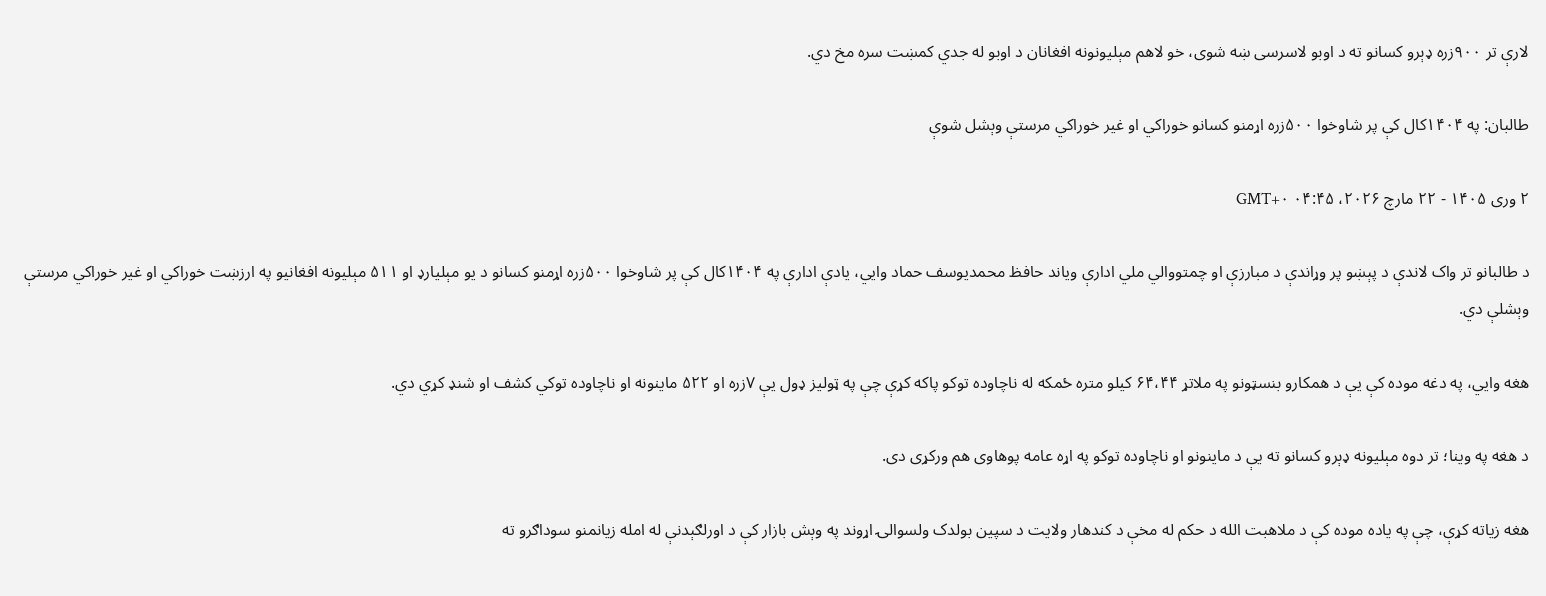لارې تر ۹۰۰زره ډېرو کسانو ته د اوبو لاسرسی ښه شوی، خو لاهم مېلیونونه افغانان د اوبو له جدي کمښت سره مخ دي.

طالبان: په ۱۴۰۴کال کې پر شاوخوا ۵۰۰زره اړمنو کسانو خوراکي او غیر خوراکي مرستې وېشل شوې

۲ وری ۱۴۰۵ - ۲۲ مارچ ۲۰۲۶، ۰۴:۴۵ GMT+۰

د طالبانو تر واک لاندې د پېښو پر وړاندې د مبارزې او چمتووالي ملي ادارې ویاند حافظ محمدیوسف حماد وايي، یادې ادارې په ۱۴۰۴کال کې پر شاوخوا ۵۰۰زره اړمنو کسانو د یو مېلیارډ او ۵۱۱ مېلیونه افغانیو په ارزښت خوراکي او غیر خوراکي مرستې وېشلې دي.

هغه وایي، په دغه موده کې یې د همکارو بنسټونو په ملاتړ ۶۴،۴۴ کیلو متره ځمکه له ناچاوده توکو پاکه کړې چې په ټولیز ډول یې ۷زره او ۵۲۲ ماینونه او ناچاوده توکي کشف او شنډ کړي دي.

د هغه په وینا؛ تر دوه مېلیونه ډېرو کسانو ته یې د ماینونو او ناچاوده توکو په اړه عامه پوهاوی هم ورکړی دی.

هغه زیاته کړې، چې په یاده موده کې د ملاهبت الله د حکم له مخې د کندهار ولایت د سپین بولدک ولسوالۍ اړوند په وېش بازار کې د اورلګېدنې له امله زیانمنو سوداګرو ته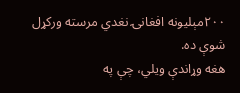۲۰۰مېلیونه افغانۍ نغدي مرسته ورکړل شوې ده.
هغه وړاندې ویلي، چې په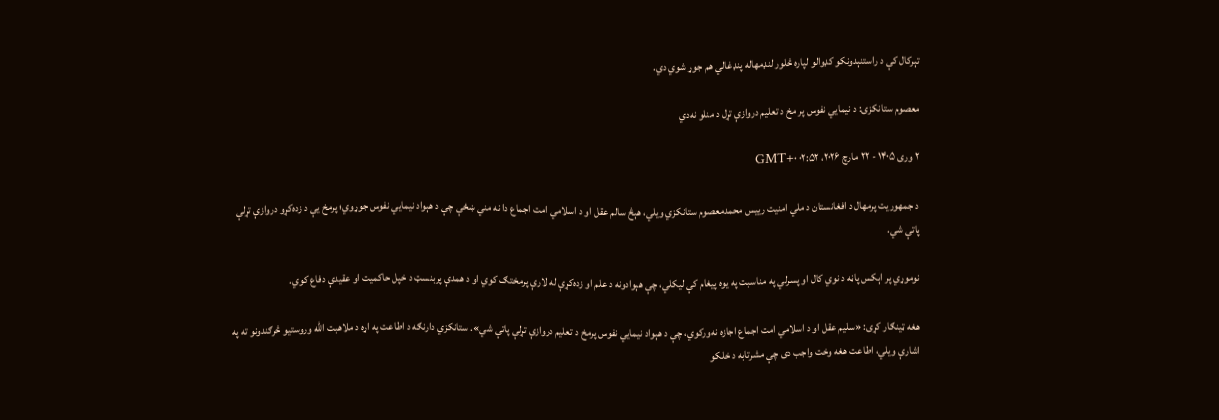تېرکال کې د راستنېدونکو کډوالو لپاره څلور لنډمهاله پنډغالي هم جوړ شوي دي.

معصوم ستانکزی: د نیمایي نفوس پر مخ د تعلیم دروازې تړل د منلو نه‌دي

۲ وری ۱۴۰۵ - ۲۲ مارچ ۲۰۲۶، ۰۲:۵۲ GMT+۰

د جمهوریت پرمهال د افغانستان د ملي امنیت رییس محمدمعصوم ستانکزي ویلي، هېڅ سالم عقل او د اسلامي امت اجماع دا نه مني ښځې چې د هېواد نیمایي نفوس جوړوي؛ پرمخ یې د زده‌کړو دروازې تړلې پاتې شي.

نوموړي پر اېکس پاڼه د نوي کال او پسرلي په مناسبت په یوه پیغام کې لیکلي، چې هېوادونه د علم او زده‌کړې له لارې پرمختګ کوي او د همدې پربنسټ د خپل حاکمیت او عقیدې دفاع کوي.

هغه ټینګار کړی: «سلیم عقل او د اسلامي امت اجماع اجازه نه‌ورکوي، چې د هېواد نیمایي نفوس پرمخ د تعلیم دروازې تړلې پاتې شي». ستانکزي دارنګه د اطاعت په اړه د ملاهبت الله وروستیو څرګندونو ته په اشارې ویلي، اطاعت هغه وخت واجب دی چې مشرتابه د خلکو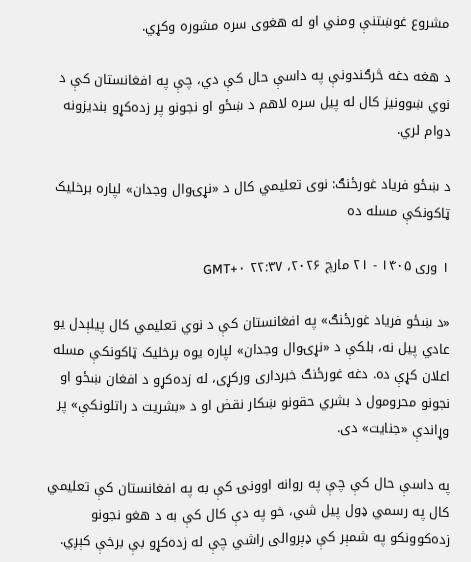مشروع غوښتنې ومني او له هغوی سره مشوره وکړي.

د هغه دغه څرګندونې په داسې حال کې دي، چې په افغانستان کې د نوي ښوونیز کال له پیل سره لاهم د ښځو او نجونو پر زده‌کړو بندیزونه دوام لري.

د ښځو فریاد غورځنګ: نوی تعلیمي کال د «نړۍوال وجدان» لپاره برخلیک ټاکونکې مسله ده

۱ وری ۱۴۰۵ - ۲۱ مارچ ۲۰۲۶، ۲۲:۳۷ GMT+۰

«د ښځو فریاد غورځنګ» په افغانستان کې د نوي تعلیمي کال پیلېدل یو عادي پیل نه‌، بلکې د «نړۍوال وجدان» لپاره یوه برخلیک ټاکونکې مسله اعلان کړې ده. دغه غورځنګ خبرداری ورکړی، له زده‌کړو د افغان ښځو او نجونو محرومول د بشري حقونو ښکار نقض او د «بشریت د راتلونکې» پر وړاندې «جنایت» دی.

په داسې حال کې چې په روانه اوونۍ کې به په افغانستان کې تعلیمي کال په رسمي ډول پيل شي، خو په دې کال کې به د هغو نجونو زده‌کوونکو په شمېر کې ډېروالی راشي چې له زده‌کړو بې برخې کېږي.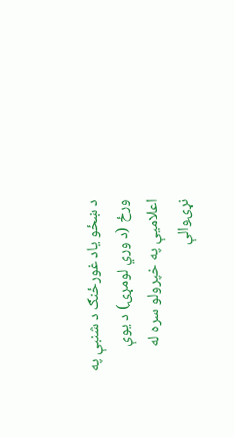د ښځو یاد غورځنګ د شنبې په ورځ (د وري لومړۍ) د یوې اعلامیې په خپرولو سره له نړۍوالې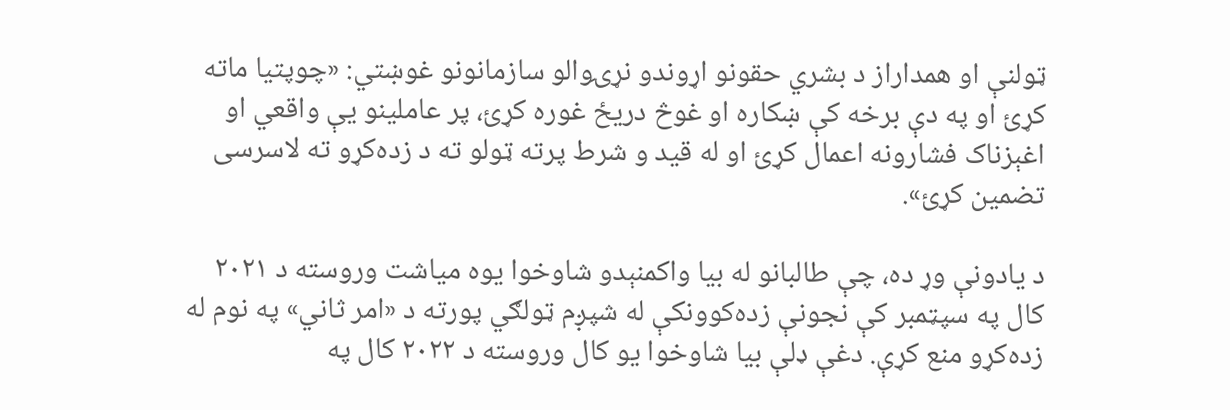ټولنې او همداراز د بشري حقونو اړوندو نړۍوالو سازمانونو غوښتي: «چوپتیا ماته کړئ او په دې برخه کې ښکاره او غوڅ دریځ غوره کړئ، پر عاملینو یې واقعي او اغېزناک فشارونه اعمال کړئ او له قید و شرط پرته ټولو ته د زده‌کړو ته لاسرسی تضمین کړئ».

د یادونې وړ ده، چې طالبانو له بیا واکمنېدو شاوخوا یوه میاشت وروسته د ۲۰۲۱ کال په سپټمبر کې نجونې زده‌کوونکې له شپږم ټولګي پورته د «امر ثاني» په نوم له زده‌کړو منع کړې. دغې ډلې بیا شاوخوا یو کال وروسته د ۲۰۲۲ کال په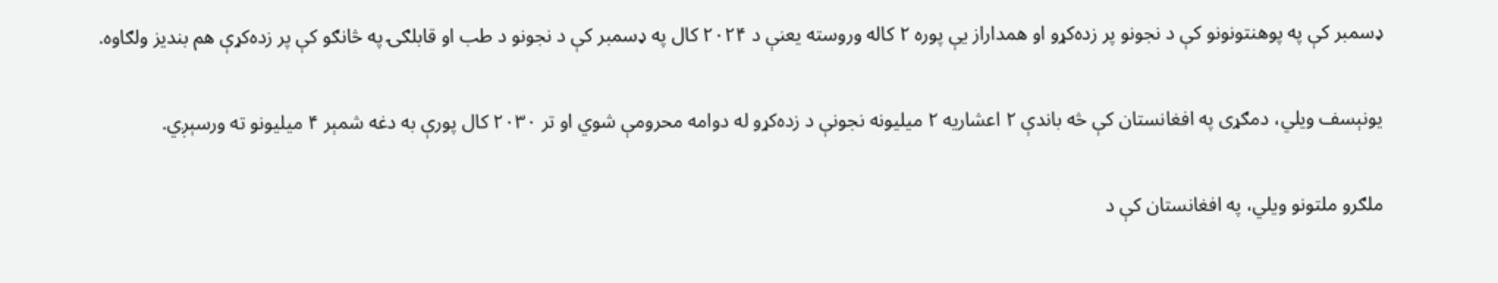ډسمبر کې په پوهنتونونو کې د نجونو پر زده‌کړو او همداراز یې پوره ۲ کاله وروسته یعنې د ۲۰۲۴ کال په ډسمبر کې د نجونو د طب او قابلګۍ په څانګو کې پر زده‌کړې هم بندیز ولګاوه.

یونېسف ویلي، دمګړی په افغانستان کې څه باندې ۲ اعشاریه ۲ میلیونه نجونې د زده‌کړو له دوامه محرومې شوي او تر ۲۰۳۰ کال پورې به دغه شمېر ۴ میلیونو ته ورسېږي.

ملګرو ملتونو ویلي، په افغانستان کې د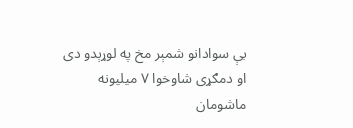بې سوادانو شمېر مخ په لوړېدو دی او دمګړی شاوخوا ۷ میلیونه ماشومان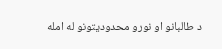د طالبانو او نورو محدودیتونو له امله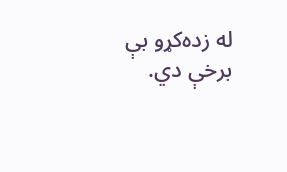له زده‌کړو بې برخې دي.